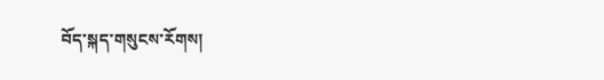བོད་སྐད་གསུངས་རོགས།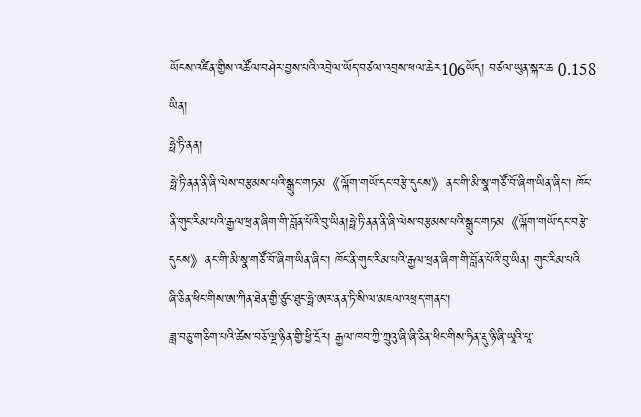ཡོངས་འཛིན་གྱིས་འཚོལ་བཤེར་བྱས་པའི་འབྲེལ་ཡོད་བཙལ་འབྲས་ཕལ་ཆེར106ཡོད། བཙལ་ཡུན་སྐར་ཆ 0.158
ཡིན།
ཧྥེ་ཏི་ནན།
ཧྥེ་ཏི་ནན་ནི་ཞི་ལེས་བརྩམས་པའི་སྒྲུང་གཏམ《ལྐོག་གཡོ་དང་བརྩེ་དུངས》ནང་གི་མི་སྣ་གཙོ་བོ་ཞིག་ཡིན་ཞིང་། ཁོང་ནི་གུང་རིམ་པའི་རྒྱལ་ཕྲན་ཞིག་གི་བློན་པོའི་བུ་ཡིན།ཧྥེ་ཏི་ནན་ནི་ཞི་ལེས་བརྩམས་པའི་སྒྲུང་གཏམ《ལྐོག་གཡོ་དང་བརྩེ་དུངས》ནང་གི་མི་སྣ་གཙོ་བོ་ཞིག་ཡིན་ཞིང་། ཁོང་ནི་གུང་རིམ་པའི་རྒྱལ་ཕྲན་ཞིག་གི་བློན་པོའི་བུ་ཡིན། གུང་རིམ་པའི
ཞི་ཅིན་ཕིང་གིས་ཨ་ཀིན་ཐེན་གྱི་ཙུང་ཐུང་ཧྥེ་ཨར་ནན་ཏི་སི་ལ་མཇལ་འཕྲད་གནང་།
ཟླ་བཅུ་གཅིག་པའི་ཚེས་བཅོ་ལྔ་ཉིན་གྱི་ཕྱི་དྲོར། རྒྱལ་ཁབ་ཀྱི་ཀྲུའུ་ཞི་ཞི་ཅིན་ཕིང་གིས་ཧིན་རྡུ་ཉི་ཞི་ཡཱའི་པཱ་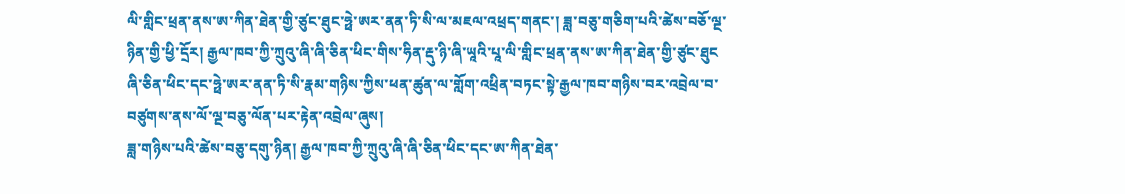ལི་གླིང་ཕྲན་ནས་ཨ་ཀིན་ཐེན་གྱི་ཙུང་ཐུང་ཧྥེ་ཨར་ནན་ཏི་སི་ལ་མཇལ་འཕྲད་གནང་། ཟླ་བཅུ་གཅིག་པའི་ཚེས་བཅོ་ལྔ་ཉིན་གྱི་ཕྱི་དྲོར། རྒྱལ་ཁབ་ཀྱི་ཀྲུའུ་ཞི་ཞི་ཅིན་ཕིང་གིས་ཧིན་རྡུ་ཉི་ཞི་ཡཱའི་པཱ་ལི་གླིང་ཕྲན་ནས་ཨ་ཀིན་ཐེན་གྱི་ཙུང་ཐུང
ཞི་ཅིན་ཕིང་དང་ཧྥེ་ཨར་ནན་ཏི་སི་རྣམ་གཉིས་ཀྱིས་ཕན་ཚུན་ལ་གློག་འཕྲིན་བཏང་སྟེ་རྒྱལ་ཁབ་གཉིས་བར་འབྲེལ་བ་བཙུགས་ནས་ལོ་ལྔ་བཅུ་ལོན་པར་རྟེན་འབྲེལ་ཞུས།
ཟླ་གཉིས་པའི་ཚེས་བཅུ་དགུ་ཉིན། རྒྱལ་ཁབ་ཀྱི་ཀྲུའུ་ཞི་ཞི་ཅིན་ཕིང་དང་ཨ་ཀིན་ཐེན་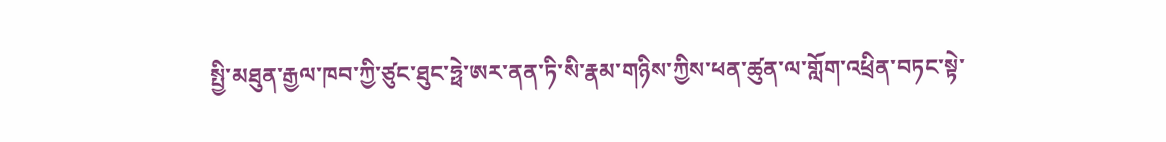སྤྱི་མཐུན་རྒྱལ་ཁབ་ཀྱི་ཙུང་ཐུང་ཧྥེ་ཨར་ནན་ཏི་སི་རྣམ་གཉིས་ཀྱིས་ཕན་ཚུན་ལ་གློག་འཕྲིན་བཏང་སྟེ་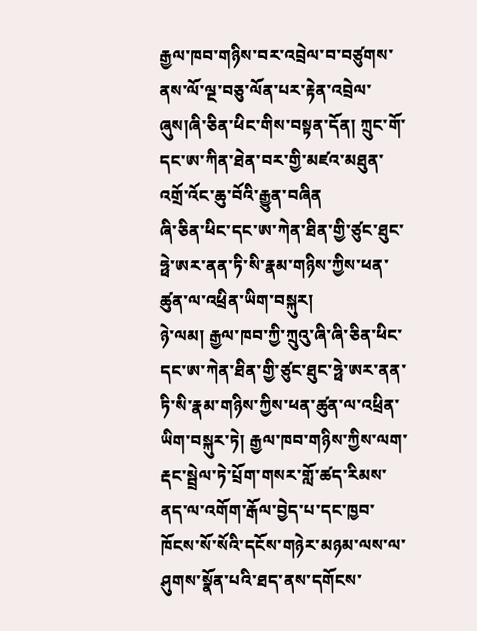རྒྱལ་ཁབ་གཉིས་བར་འབྲེལ་བ་བཙུགས་ནས་ལོ་ལྔ་བཅུ་ལོན་པར་རྟེན་འབྲེལ་ཞུས།ཞི་ཅིན་ཕིང་གིས་བསྟན་དོན། ཀྲུང་གོ་དང་ཨ་ཀིན་ཐེན་བར་གྱི་མཛའ་མཐུན་འགྲོ་འོང་ཆུ་བོའི་རྒྱུན་བཞིན
ཞི་ཅིན་ཕིང་དང་ཨ་ཀེན་ཐིན་གྱི་ཙུང་ཐུང་ཧྥེ་ཨར་ནན་ཏི་སི་རྣམ་གཉིས་ཀྱིས་ཕན་ཚུན་ལ་འཕྲིན་ཡིག་བསྐུར།
ཉེ་ལམ། རྒྱལ་ཁབ་ཀྱི་ཀྲུའུ་ཞི་ཞི་ཅིན་ཕིང་དང་ཨ་ཀེན་ཐིན་གྱི་ཙུང་ཐུང་ཧྥེ་ཨར་ནན་ཏི་སི་རྣམ་གཉིས་ཀྱིས་ཕན་ཚུན་ལ་འཕྲིན་ཡིག་བསྐུར་ཏེ། རྒྱལ་ཁབ་གཉིས་ཀྱིས་ལག་རྡང་སྦྲེལ་ཏེ་པྲོག་གསར་གློ་ཚད་རིམས་ནད་ལ་འགོག་རྒོལ་བྱེད་པ་དང་ཁྱབ་ཁོངས་སོ་སོའི་དངོས་གཉེར་མཉམ་ལས་ལ་ཤུགས་སྣོན་པའི་ཐད་ནས་དགོངས་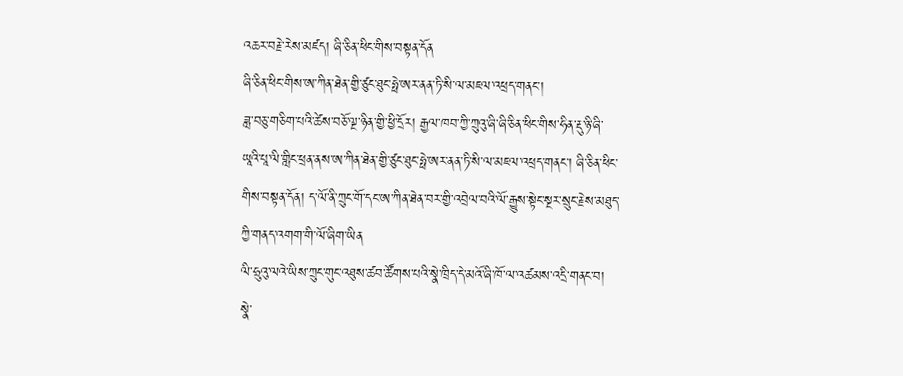འཆར་བརྗེ་རེས་མཛད། ཞི་ཅིན་ཕིང་གིས་བསྟན་དོན
ཞི་ཅིན་ཕིང་གིས་ཨ་ཀིན་ཐེན་གྱི་ཙུང་ཐུང་ཧྥེ་ཨར་ནན་ཏི་སི་ལ་མཇལ་འཕྲད་གནང་།
ཟླ་བཅུ་གཅིག་པའི་ཚེས་བཅོ་ལྔ་ཉིན་གྱི་ཕྱི་དྲོར། རྒྱལ་ཁབ་ཀྱི་ཀྲུའུ་ཞི་ཞི་ཅིན་ཕིང་གིས་ཧིན་རྡུ་ཉི་ཞི་ཡཱའི་པཱ་ལི་གླིང་ཕྲན་ནས་ཨ་ཀིན་ཐེན་གྱི་ཙུང་ཐུང་ཧྥེ་ཨར་ནན་ཏི་སི་ལ་མཇལ་འཕྲད་གནང་། ཞི་ཅིན་ཕིང་གིས་བསྟན་དོན། ད་ལོ་ནི་ཀྲུང་གོ་དང་ཨ་ཀིན་ཐེན་བར་གྱི་འབྲེལ་བའི་ལོ་རྒྱུས་སྟེང་སྔར་སྲུང་རྗེས་མཐུད་ཀྱི་གནད་འགག་གི་ལོ་ཞིག་ཡིན
ལི་ཧྲུའུ་ལའེ་ཡིས་ཀྲུང་གུང་འཐུས་ཚབ་ཚོགས་པའི་སྣེ་ཁྲིད་དེ་མའོ་ཞི་ཁོ་ལ་འཚམས་འདྲི་གནང་བ།
སྣེ་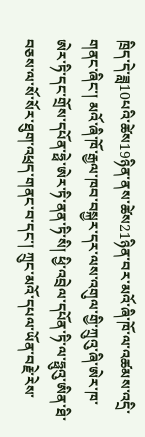ཁྲིད་དེ་ཟླ10པའི་ཚེས19ཉིན་ནས་ཚེས21ཉིན་བར་མའོ་ཞི་ཁོ་ལ་འཚམས་འདྲི་གནང་ཞིང་། མའོ་ཞི་ཁོ་རྒྱལ་ཁབ་བསྐྱར་དར་ལས་འགུལ་གྱི་ཀྲུའུ་ཞི་ཨེར་ཁ་ཨེར་ཏི་དང་གྲོས་དཔོན་ཧྥེ་ཨེར་ཏི་ནན་ཏི་སི། ཕྱི་འབྲེལ་དཔོན་ཏི་ལ་ཧྥུའུ་ཨིན་ཐི་བཅས་ལ་སོ་སོར་ཐུག་འཕྲད་གནང་བ་དང་། ཀྲུང་མའོ་དཔལ་ཡོན་བརྗེ་རེས་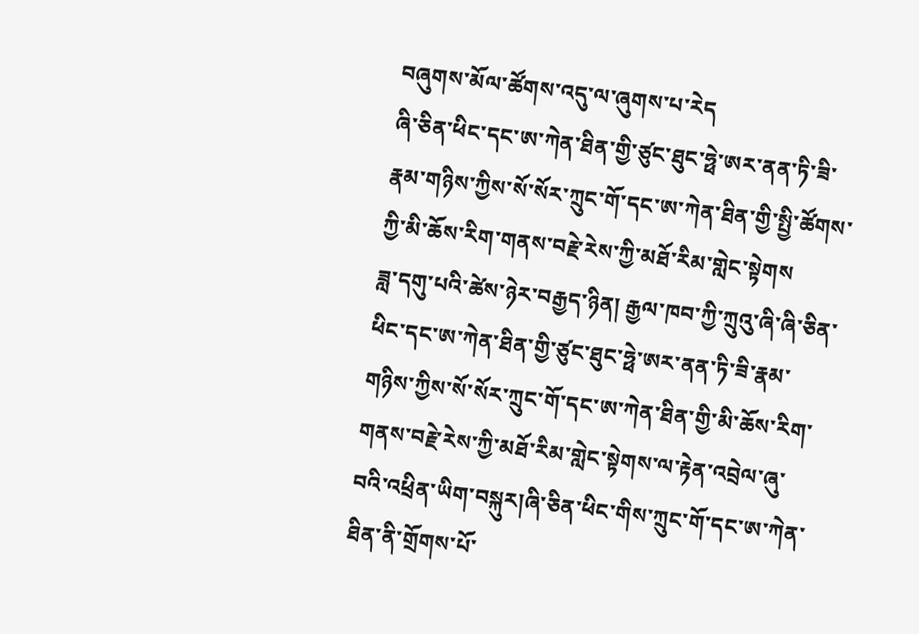བཞུགས་མོལ་ཚོགས་འདུ་ལ་ཞུགས་པ་རེད
ཞི་ཅིན་ཕིང་དང་ཨ་ཀེན་ཐིན་གྱི་ཙུང་ཐུང་ཧྥེ་ཨར་ནན་ཏི་ཟི་རྣམ་གཉིས་ཀྱིས་སོ་སོར་ཀྲུང་གོ་དང་ཨ་ཀེན་ཐིན་གྱི་སྤྱི་ཚོགས་ཀྱི་མི་ཆོས་རིག་གནས་བརྗེ་རེས་ཀྱི་མཐོ་རིམ་གླེང་སྟེགས
ཟླ་དགུ་པའི་ཚེས་ཉེར་བརྒྱད་ཉིན། རྒྱལ་ཁབ་ཀྱི་ཀྲུའུ་ཞི་ཞི་ཅིན་ཕིང་དང་ཨ་ཀེན་ཐིན་གྱི་ཙུང་ཐུང་ཧྥེ་ཨར་ནན་ཏི་ཟི་རྣམ་གཉིས་ཀྱིས་སོ་སོར་ཀྲུང་གོ་དང་ཨ་ཀེན་ཐིན་གྱི་མི་ཆོས་རིག་གནས་བརྗེ་རེས་ཀྱི་མཐོ་རིམ་གླེང་སྟེགས་ལ་རྟེན་འབྲེལ་ཞུ་བའི་འཕྲིན་ཡིག་བསྐུར།ཞི་ཅིན་ཕིང་གིས་ཀྲུང་གོ་དང་ཨ་ཀེན་ཐིན་ནི་གྲོགས་པོ་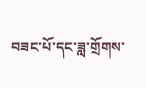བཟང་པོ་དང་ཟླ་གྲོགས་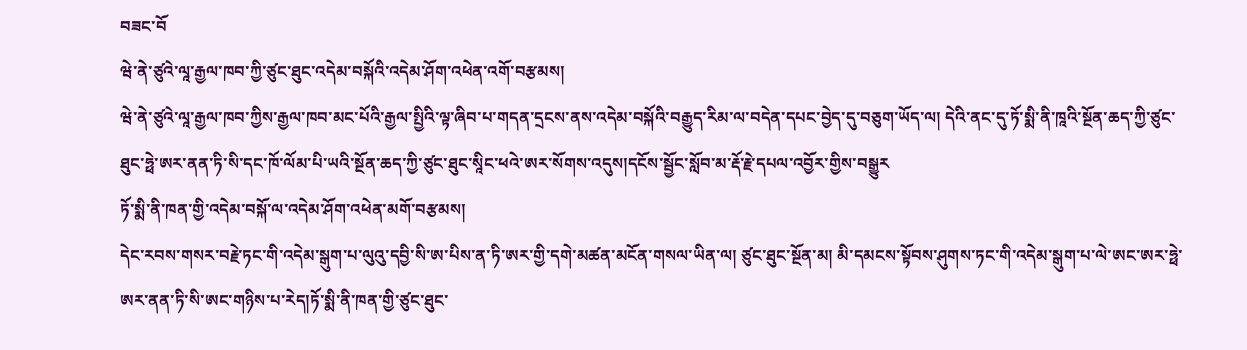བཟང་བོ
ཝེ་ནེ་ཙུའེ་ལཱ་རྒྱལ་ཁབ་ཀྱི་ཙུང་ཐུང་འདེམ་བསྐོའི་འདེམ་ཤོག་འཕེན་འགོ་བརྩམས།
ཝེ་ནེ་ཙུའེ་ལཱ་རྒྱལ་ཁབ་ཀྱིས་རྒྱལ་ཁབ་མང་པོའི་རྒྱལ་སྤྱིའི་ལྟ་ཞིབ་པ་གདན་དྲངས་ནས་འདེམ་བསྐོའི་བརྒྱུད་རིམ་ལ་བདེན་དཔང་བྱེད་དུ་བཅུག་ཡོད་ལ། དེའི་ནང་དུ་ཏོ་སྨི་ནི་ཁཱའི་སྔོན་ཆད་ཀྱི་ཙུང་ཐུང་ཧྥེ་ཨར་ནན་ཏི་སི་དང་ཁོ་ལོམ་པི་ཡའི་སྔོན་ཆད་ཀྱི་ཙུང་ཐུང་སཱིང་ཕའེ་ཨར་སོགས་འདུས།དངོས་སྦྱོང་སློབ་མ་རྡོ་རྗེ་དཔལ་འབྱོར་གྱིས་བསྒྱུར
ཏོ་སྨི་ནི་ཁན་གྱི་འདེམ་བསྐོ་ལ་འདེམ་ཤོག་འཕེན་མགོ་བརྩམས།
དེང་རབས་གསར་བརྗེ་ཏང་གི་འདེམ་སྒུག་པ་ལུའུ་དབྱི་སི་ཨ་པིས་ན་ཏི་ཨར་གྱི་དགེ་མཚན་མངོན་གསལ་ཡིན་ལ། ཙུང་ཐུང་སྔོན་མ། མི་དམངས་སྟོབས་ཤུགས་ཏང་གི་འདེམ་སྒུག་པ་ལེ་ཨང་ཨར་ཧྥེ་ཨར་ནན་ཏི་སི་ཨང་གཉིས་པ་རེད།ཏོ་སྨི་ནི་ཁན་གྱི་ཙུང་ཐུང་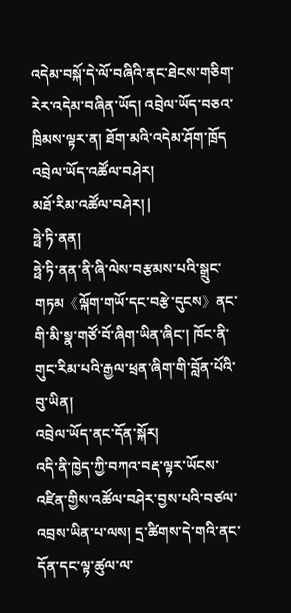འདེམ་བསྐོ་དེ་ལོ་བཞིའི་ནང་ཐེངས་གཅིག་རེར་འདེམ་བཞིན་ཡོད། འབྲེལ་ཡོད་བཅའ་ཁྲིམས་ལྟར་ན། ཐོག་མའི་འདེམ་ཤོག་ཁྲོད
འབྲེལ་ཡོད་འཚོལ་བཤེར།
མཐོ་རིམ་འཚོལ་བཤེར། |
ཧྥེ་ཏི་ནན།
ཧྥེ་ཏི་ནན་ནི་ཞི་ལེས་བརྩམས་པའི་སྒྲུང་གཏམ《ལྐོག་གཡོ་དང་བརྩེ་དུངས》ནང་གི་མི་སྣ་གཙོ་བོ་ཞིག་ཡིན་ཞིང་། ཁོང་ནི་གུང་རིམ་པའི་རྒྱལ་ཕྲན་ཞིག་གི་བློན་པོའི་བུ་ཡིན།
འབྲེལ་ཡོད་ནང་དོན་སྐོར།
འདི་ནི་ཁྱེད་ཀྱི་བཀའ་བརྡ་ལྟར་ཡོངས་འཛིན་གྱིས་འཚོལ་བཤེར་བྱས་པའི་བཙལ་འབྲས་ཡིན་པ་ལས། དྲ་ཚིགས་དེ་གའི་ནང་དོན་དང་ལྟ་ཚུལ་ལ་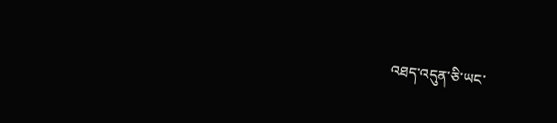འཐད་འདུན་ཅི་ཡང་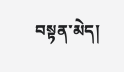བསྟན་མེད།